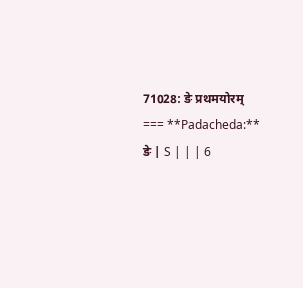71028: ङे प्रथमयोरम् === **Padacheda:** ङे | S | | | 6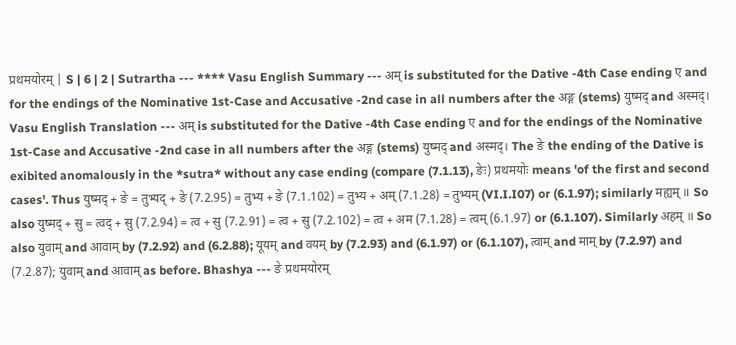प्रथमयोरम् | S | 6 | 2 | Sutrartha --- **** Vasu English Summary --- अम् is substituted for the Dative -4th Case ending ए and for the endings of the Nominative 1st-Case and Accusative -2nd case in all numbers after the अङ्ग (stems) युष्मद् and अस्मद्। Vasu English Translation --- अम् is substituted for the Dative -4th Case ending ए and for the endings of the Nominative 1st-Case and Accusative -2nd case in all numbers after the अङ्ग (stems) युष्मद् and अस्मद्। The ङे the ending of the Dative is exibited anomalously in the *sutra* without any case ending (compare (7.1.13), ङेः) प्रथमयोः means 'of the first and second cases'. Thus युष्मद् + ङे = तुभ्यद् + ङे (7.2.95) = तुभ्य + ङे (7.1.102) = तुभ्य + अम् (7.1.28) = तुभ्यम् (VI.I.I07) or (6.1.97); similarly मह्यम् ॥ So also युष्मद् + सु = त्वद् + सु (7.2.94) = त्व + सु (7.2.91) = त्व + सु (7.2.102) = त्व + अम (7.1.28) = त्वम् (6.1.97) or (6.1.107). Similarly अहम् ॥ So also युवाम् and आवाम् by (7.2.92) and (6.2.88); यूयम् and वयम् by (7.2.93) and (6.1.97) or (6.1.107), त्वाम् and माम् by (7.2.97) and (7.2.87); युवाम् and आवाम् as before. Bhashya --- ङे प्रथमयोरम्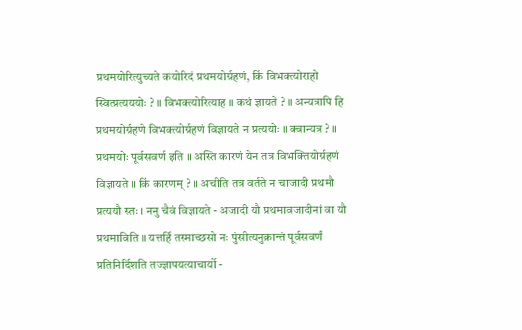प्रथमयोरित्युच्यते कयोरिदं प्रथमयोर्ग्रहणं, किं विभक्त्योराहो स्वित्प्रत्यययोः ? ॥ विभक्त्योरित्याह ॥ कथं ज्ञायते ? ॥ अन्यत्रापि हि प्रथमयोर्ग्रहणे विभक्त्योर्ग्रहणं विज्ञायते न प्रत्ययोः ॥ क्वान्यत्र ? ॥ प्रथमयोः पूर्वसवर्ण इति ॥ अस्ति कारणं येन तत्र विभक्तियोर्ग्रहणं विज्ञायते ॥ किं कारणम् ? ॥ अचीति तत्र वर्तते न चाजादी प्रथमौ प्रत्ययौ स्तः । ननु चैवं विज्ञायते - अजादी यौ प्रथमावजादीनां वा यौ प्रथमाविति ॥ यत्तर्हि तस्माच्छसो नः पुंसीत्यनुक्रान्तं पूर्वसवर्णं प्रतिनिर्दिशति तज्ज्ञापयत्याचार्यो -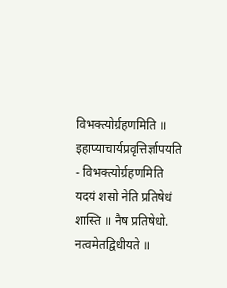विभक्त्योर्ग्रहणमिति ॥ इहाप्याचार्यप्रवृत्तिर्ज्ञापयति - विभक्त्योर्ग्रहणमिति यदयं शसो नेति प्रतिषेधं शास्ति ॥ नैष प्रतिषेधो. नत्वमेतद्विधीयते ॥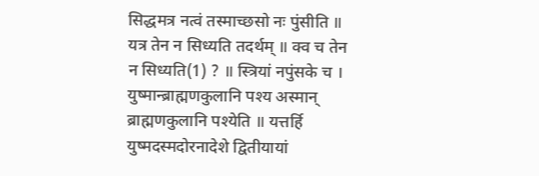सिद्धमत्र नत्वं तस्माच्छसो नः पुंसीति ॥ यत्र तेन न सिध्यति तदर्थम् ॥ क्व च तेन न सिध्यति(1) ? ॥ स्त्रियां नपुंसके च । युष्मान्ब्राह्मणकुलानि पश्य अस्मान् ब्राह्मणकुलानि पश्येति ॥ यत्तर्हि युष्मदस्मदोरनादेशे द्वितीयायां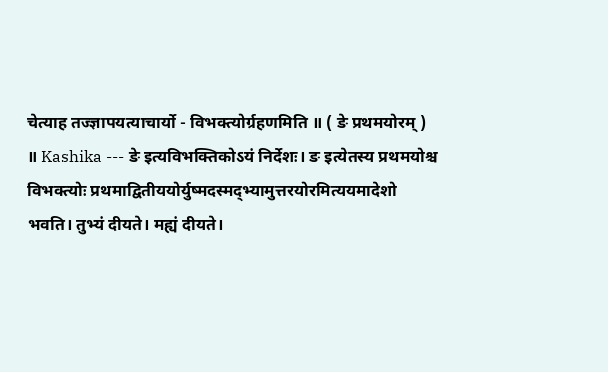चेत्याह तज्ज्ञापयत्याचार्यो - विभक्त्योर्ग्रहणमिति ॥ ( ङे प्रथमयोरम् ) ॥ Kashika --- ङे इत्यविभक्तिकोऽयं निर्देशः। ङ इत्येतस्य प्रथमयोश्च विभक्त्योः प्रथमाद्वितीययोर्युष्मदस्मद्भ्यामुत्तरयोरमित्ययमादेशो भवति। तुभ्यं दीयते। मह्यं दीयते।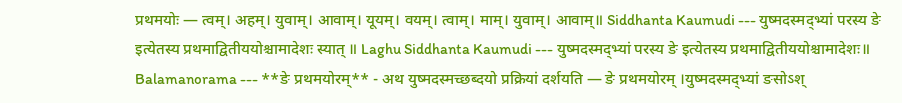प्रथमयोः — त्वम्। अहम्। युवाम्। आवाम्। यूयम्। वयम्। त्वाम्। माम्। युवाम्। आवाम्॥ Siddhanta Kaumudi --- युष्मदस्मद्भ्यां परस्य ङे इत्येतस्य प्रथमाद्वितीययोश्चामादेशः स्यात् ॥ Laghu Siddhanta Kaumudi --- युष्मदस्मद्भ्यां परस्य ङे इत्येतस्य प्रथमाद्वितीययोश्चामादेशः॥ Balamanorama --- **ङे प्रथमयोरम्** - अथ युष्मदस्मच्छब्दयो प्रक्रियां दर्शयति — ङे प्रथमयोरम् ।युष्मदस्मद्भ्यां ङसोऽश्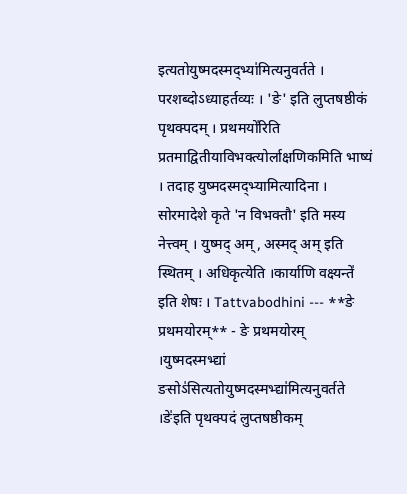इत्यतोयुष्मदस्मद्भ्या॑मित्यनुवर्तते । परशब्दोऽध्याहर्तव्यः । 'ङे' इति लुप्तषष्ठीकं पृथक्पदम् । प्रथमयो॑रिति प्रतमाद्वितीयाविभक्त्योर्लाक्षणिकमिति भाष्यं । तदाह युष्मदस्मद्भ्यामित्यादिना । सोरमादेशे कृते 'न विभक्तौ' इति मस्य नेत्त्वम् । युष्मद् अम्, अस्मद् अम् इति स्थितम् । अधिकृत्येति ।कार्याणि वक्ष्यन्ते॑ इति शेषः । Tattvabodhini --- **ङे प्रथमयोरम्** - ङे प्रथमयोरम् ।युष्मदस्मभ्द्यां ङसोऽ॑सित्यतोयुष्मदस्मभ्द्या॑मित्यनुवर्तते ।ङे॑इति पृथक्पदं लुप्तषष्ठीकम्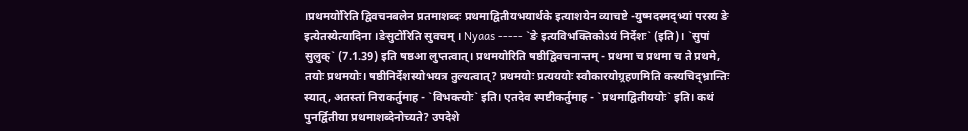।प्रथमयो॑रिति द्विवचनबलेन प्रतमाशब्दः प्रथमाद्वितीयभयार्थके इत्याशयेन व्याचष्टे -युष्मदस्मद्भ्यां परस्य ङे इत्येतस्येत्यादिना ।ङेसुटो॑रिति सुवचम् । Nyaas ----- `ङे इत्यविभक्तिकोऽयं निर्देशः` (इति)। `सुपां सुलुक्` (7.1.39) इति षष्ठआ लुप्तत्वात्। प्रथमयोरिति षष्ठीद्विवचनान्तम् - प्रथमा च प्रथमा च ते प्रथमे, तयोः प्रथमयोः। षष्ठीनिर्देशस्योभयत्र तुल्यत्वात्? प्रथमयोः प्रत्यययोः स्वौकारयोग्र्रहणमिति कस्यचिद्भ्रान्तिः स्यात्, अतस्तां निराकर्तुमाह - `विभक्त्योः` इति। एतदेव स्पष्टीकर्तुमाह - `प्रथमाद्वितीययोः` इति। कथं पुनर्द्वितीया प्रथमाशब्देनोच्यते? उपदेशे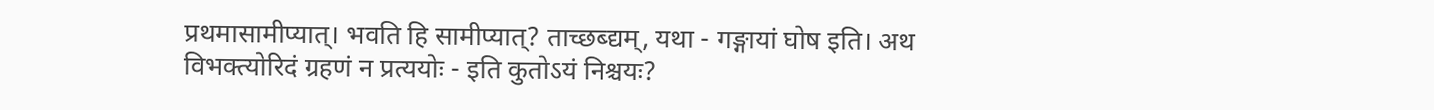प्रथमासामीप्यात्। भवति हि सामीप्यात्? ताच्छब्द्यम्, यथा - गङ्गायां घोष इति। अथ विभक्त्योरिदं ग्रहणं न प्रत्ययोः - इति कुतोऽयं निश्चयः?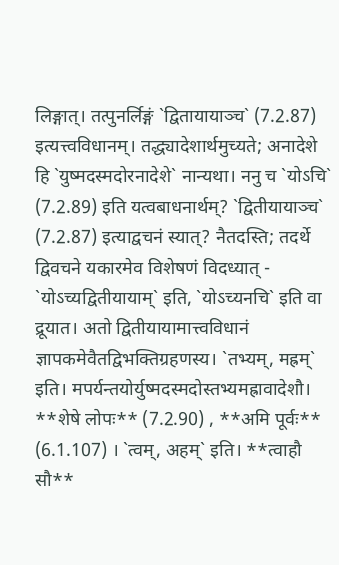लिङ्गात्। तत्पुनर्लिङ्गं `द्वितायायाञ्च` (7.2.87) इत्यत्त्वविधानम्। तद्ध्यादेशार्थमुच्यते; अनादेशे हि `युष्मदस्मदोरनादेशे` नान्यथा। ननु च `योऽचि` (7.2.89) इति यत्वबाधनार्थम्? `द्वितीयायाञ्च` (7.2.87) इत्याद्वचनं स्यात्? नैतदस्ति; तदर्थे द्विवचने यकारमेव विशेषणं विदध्यात् - `योऽच्यद्वितीयायाम्` इति, `योऽच्यनचि` इति वा द्रूयात। अतो द्वितीयायामात्त्वविधानं ज्ञापकमेवैतद्विभक्तिग्रहणस्य। `तभ्यम्, मह्रम्` इति। मपर्यन्तयोर्युष्मदस्मदोस्तभ्यमह्रावादेशौ। **शेषे लोपः** (7.2.90) , **अमि पूर्वः** (6.1.107) । `त्वम्, अहम्` इति। **त्वाहौ सौ**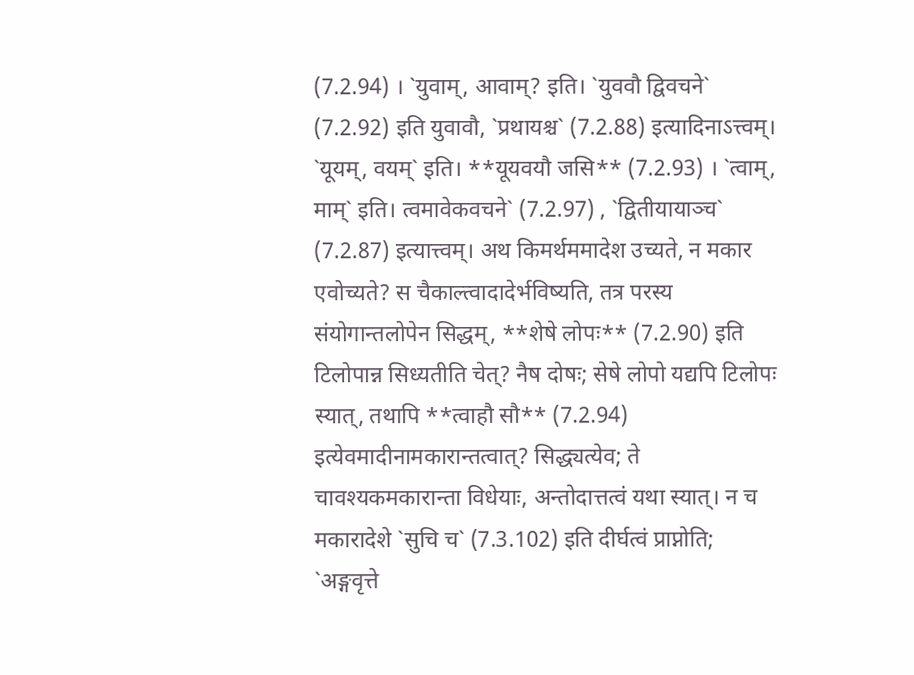(7.2.94) । `युवाम्, आवाम्? इति। `युववौ द्विवचने` (7.2.92) इति युवावौ, `प्रथायश्च` (7.2.88) इत्यादिनाऽत्त्वम्। `यूयम्, वयम्` इति। **यूयवयौ जसि** (7.2.93) । `त्वाम्, माम्` इति। त्वमावेकवचने` (7.2.97) , `द्वितीयायाञ्च` (7.2.87) इत्यात्त्वम्। अथ किमर्थममादेश उच्यते, न मकार एवोच्यते? स चैकाल्त्वादादेर्भविष्यति, तत्र परस्य संयोगान्तलोपेन सिद्धम्, **शेषे लोपः** (7.2.90) इति टिलोपान्न सिध्यतीति चेत्? नैष दोषः; सेषे लोपो यद्यपि टिलोपः स्यात्, तथापि **त्वाहौ सौ** (7.2.94) इत्येवमादीनामकारान्तत्वात्? सिद्ध्यत्येव; ते चावश्यकमकारान्ता विधेयाः, अन्तोदात्तत्वं यथा स्यात्। न च मकारादेशे `सुचि च` (7.3.102) इति दीर्घत्वं प्राप्नोति; `अङ्गवृत्ते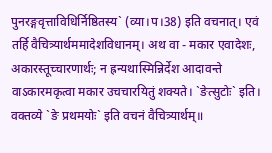पुनरङ्गवृत्ताविधिर्निष्ठितस्य` (व्या।प।38) इति वचनात्। एवं तर्हि वैचित्र्यार्थममादेशविधानम्। अथ वा - मकार एवादेशः, अकारस्तूच्चारणार्थः; न ह्रन्यथास्मिन्निर्देश आदावन्ते वाऽकारमकृत्वा मकार उचचारयितुं शक्यते। `ङेत्सुटोः` इति। वक्तव्ये `ङे प्रथमयोः` इति वचनं वैचित्र्यार्थम्॥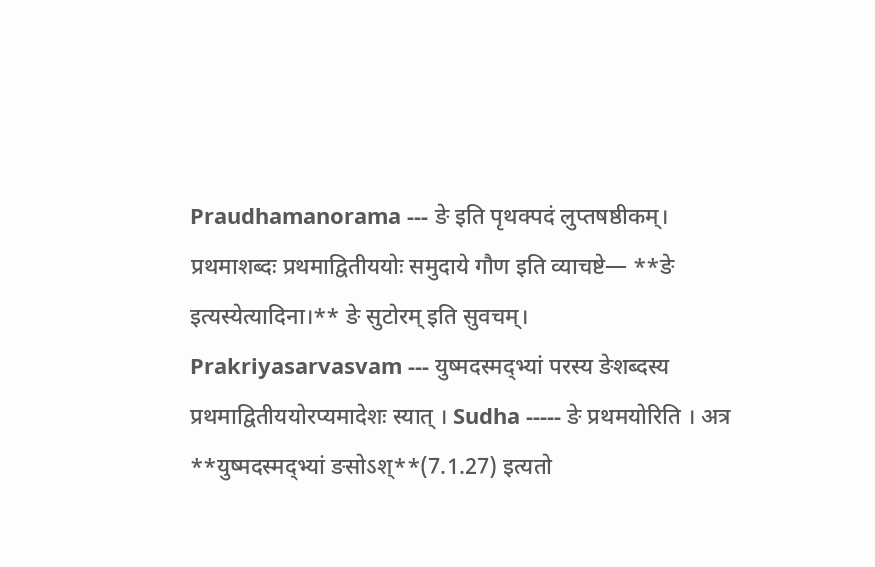Praudhamanorama --- ङे इति पृथक्पदं लुप्तषष्ठीकम्। प्रथमाशब्दः प्रथमाद्वितीययोः समुदाये गौण इति व्याचष्टे— **ङे इत्यस्येत्यादिना।** ङे सुटोरम् इति सुवचम्। Prakriyasarvasvam --- युष्मदस्मद्भ्यां परस्य ङेशब्दस्य प्रथमाद्वितीययोरप्यमादेशः स्यात् । Sudha ----- ङे प्रथमयोरिति । अत्र **युष्मदस्मद्भ्यां ङसोऽश्**(7.1.27) इत्यतो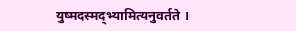युष्मदस्मद्भ्यामित्यनुवर्तते ।